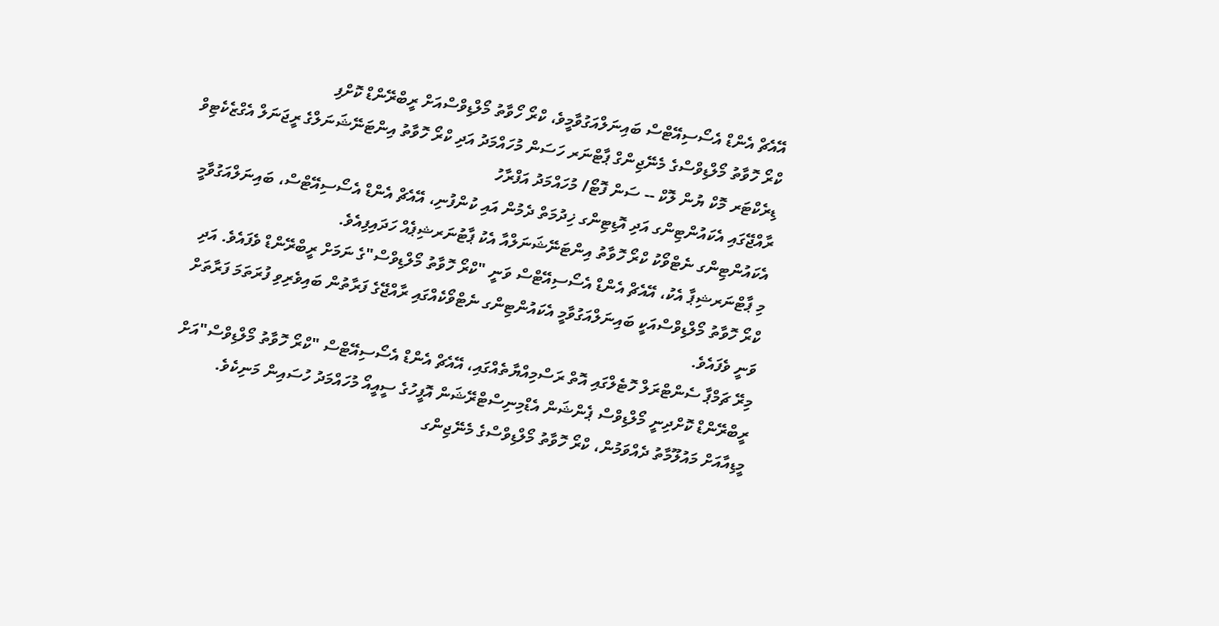އޭއެޗް އެންޑް އެސޯސިއޭޓްސް ބައިނަލްއަގުވާމީވެ، ކްރޯ ހޯވާތު މޯލްޑިވްސްއަށް ރީބްރޭންޑް ކޮށްފި
ކްރޯ ހޮވާތު މޯލްޑިވްސްގެ މެނޭޖިންގް ޕާޓްނަރ ހަސަން މުހައްމަދު އަދި ކްރޯ ހޮވާތު އިންޓަނޭޝަނަލްގެ ރީޖަނަލް އެގްޒެކެޓިވް ޑިރެކްޓަރ މޮކް ޔުން ލޮކް -- ސަން ފޮޓޯ/ މުހައްމަދު އަފްރާހު
ރާއްޖޭގައި އެކައުންޓިންގ އަދި އޮޑިޓިންގ ޚިދުމަތް ދެމުން އައި ކުންފުނި، އޭއެޗް އެންޑް އެސޯސިއޭޓްސް، ބައިނަލްއަގުވާމީ އެކައުންޓިންގ ނެޓްވޯކު ކްރޯ ހޮވާތު އިންޓަނޭޝަނަލްއާ އެކު ޕާޓުނަރޝިޕެއް ހަދައިފިއެވެ.
މި ޕާޓްނަރޝިޕާ އެކު، އޭއެޗް އެންޑް އެސޯސިއޭޓްސް ވަނީ "ކްރޯ ހޮވާތު މޯލްޑިވްސް"ގެ ނަމަށް ރީބްރޭންޑް ވެފައެވެ. އަދި ކްރޯ ހޮވާތު މޯލްޑިވްސްއަކީ ބައިނަލްއަގުވާމީ އެކައުންޓިންގ ނެޓްވޯކެއްގައި ރާއްޖޭގެ ފަރާތުން ބައިވެރިވި ފުރަތަމަ ފަރާތަށް ވަނީ ވެފައެވެ.
މިރޭ ޗަމްޕާ ސެންޓްރަލް ހޮޓެލްގައި އޮތް ރަސްމިއްޔާތެއްގައި، އޭއެޗް އެންޑް އެސޯސިއޭޓްސް "ކްރޯ ހޮވާތު މޯލްޑިވްސް"އަށް ރީބްރޭންޑް ކޮށްދިނީ މޯލްޑިވްސް ޕެންޝަން އެޑްމިނިސްޓްރޭޝަން އޮފީހުގެ ސީއީއޯ މުހައްމަދު ހުސައިން މަނިކެވެ.
މީޑިއާއަށް މައުލޫމާތު ދެއްވަމުން، ކްރޯ ހޮވާތު މޯލްޑިވްސްގެ މެނޭޖިންގ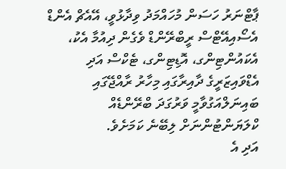ޕާޓްނަރު ހަސަން މުހައްމަދު ވިދާޅުވީ، އޭއެޗް އެންޑް އެސޯއިއޭޓްސް ރީބްރޭންޑް ވެގެން ދިއުމާ އެކު، އެކައުންޓިންގ، އޮޑިޓިންގ، ޓެކްސް އަދި އެޑްވައިޒަރީގެ ދާއިރާގައި މިހާރު ރާއްޖޭގައި ބައިނަލްއަގުވާމީ ވަރުގަދަ ބްރޭންޑެއް ކްލަޔަންޓުންނަށް ލިބޭނެ ކަމަށެވެ.
އަދި އެ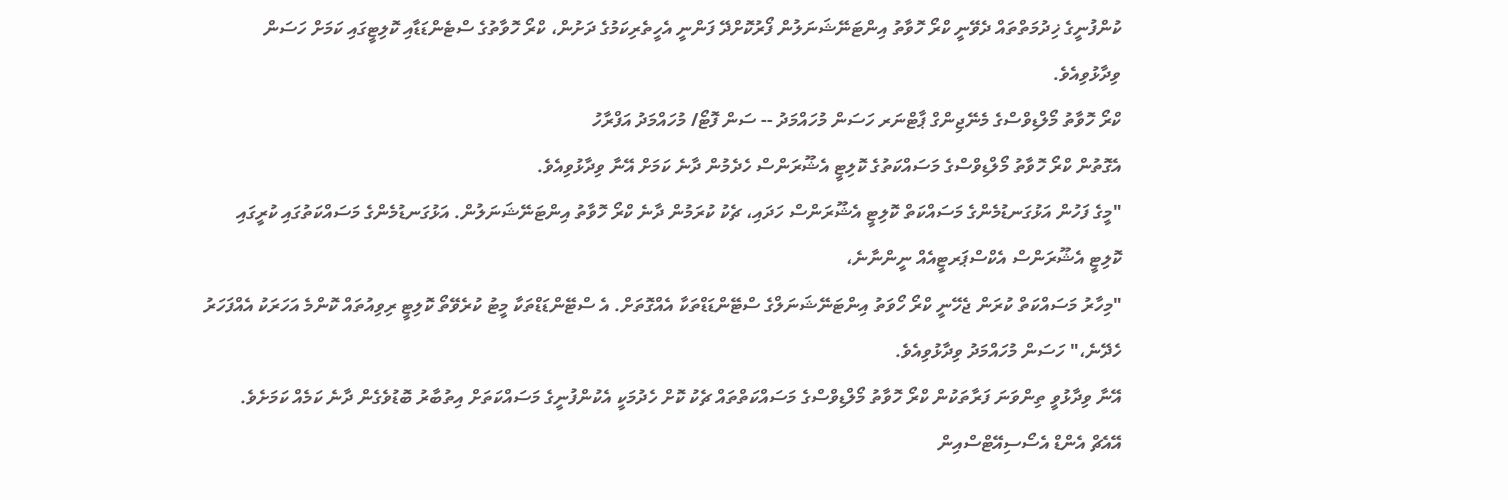ކުންފުނީގެ ޚިދުމަތްތައް ދެވޭނީ ކްރޯ ހޮވާތު އިންޓަނޭޝަނަލުން ފޯރުކޮށްދޭ ފަންނީ އެހީތެރިކަމުގެ ދަށުން، ކްރޯ ހޮވާތުގެ ސްޓެންޑަޑާއި ކޮލިޓީގައި ކަމަށް ހަސަން ވިދާޅުވިއެވެ.
ކްރޯ ހޮވާތު މޯލްޑިވްސްގެ މެނޭޖިންގް ޕާޓްނަރ ހަސަން މުހައްމަދު -- ސަން ފޮޓޯ/ މުހައްމަދު އަފްރާހު
އެގޮތުން ކްރޯ ހޮވާތު މޯލްޑިވްސްގެ މަސައްކަތުގެ ކޮލިޓީ އެޝޫރަންސް ހެދެމުން ދާނެ ކަމަށް އޭނާ ވިދާޅުވިއެވެ.
"މީގެ ފަހުން އަޅުގަނޑުމެންގެ މަސައްކަތް ކޮލިޓީ އެޝޫރަންސް ހަދައި، ޗެކު ކުރަމުން ދާނެ ކްރޯ ހޮވާތު އިންޓަނޭޝަނަލުން. އަޅުގަނޑުމެންގެ މަސައްކަތުގައި ކުރީގައި ކޮލިޓީ އެޝޫރަންސް އެކްސްޕަރޓީއެއް ނީންނާނެ،
"މިހާރު މަސައްކަތް ކުރަން ޖެހޭނީ ކްރޯ ހޯވަތު އިންޓަނޭޝަނަލްގެ ސްޓޭންޑަޑްތަކާ އެއްގޮތަށް. އެ ސްޓޭންޑަޑްތަކާ މީޓު ކުރެވޭތޯ ކޮލިޓީ ރިވިއުތައް ކޮންމެ އަހަރަކު އެއްފަހަރު ހެދޭނެ،" ހަސަން މުހައްމަދު ވިދާޅުވިއެވެ.
އޭނާ ވިދާޅުވީ ތިންވަނަ ފަރާތަކުން ކްރޯ ހޮވާތު މޯލްޑިވްސްގެ މަސައްކަތްތައް ޗެކު ކޮށް ހެދުމަކީ އެކުންފުނީގެ މަސައްކަތަށް އިތުބާރު ބޮޑުވެގެން ދާނެ ކަމެއް ކަމަށެވެ.
އޭއެޗް އެންޑް އެސޯސިއޭޓްސްއިން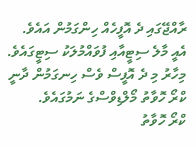ރާއްޖޭގައި ދެ އޮފީހެއް ހިންގަމުން އައެވެ. އެއީ މާލެ ސިޓީއާއި ފުވައްމުލަކު ސިޓީގައެވެ. މިހާރު މި ދެ އޮފީސް ވެސް ހިނގަމުން ދާނީ ކްރޯ ހޮވާތު މޯލްޑިވްސްގެ ނަމުގައެވެ.
ކްރޯ ހޮވާތު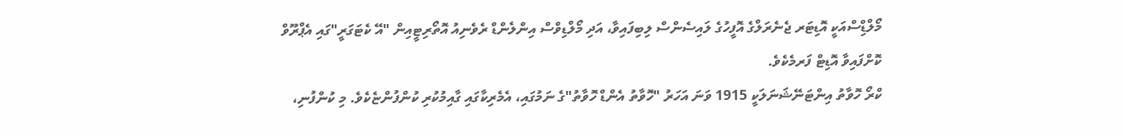މޯލްޑިްސްއަކީ އޮޑިޓަރ ޖެނެރަލްގެ އޮފީހުގެ ލައިސެންސް ލިބިފައިވާ، އަދި މޯލްޑިވްސް އިންލެންޑް ރެވެނިއު އޮތޯރިޓީއިން "އޭ ކެޓަގަރީ"ގައި އެޕްރޫވް ކޮށްފައިވާ އޮޑިޓް ފަރމެކެވެ.
ކްރޯ ހޮވާތު އިންޓަނޭޝަނަލަކީ 1915 ވަނަ އަހަރު "ހޮވާތު އެންޑް ހޮވާތު"ގެ ނަމުގައި، އެމެރިކާގައި ގާއިމުކުރި ކުންފުންޏެކެވެ. މި ކުންފުނި،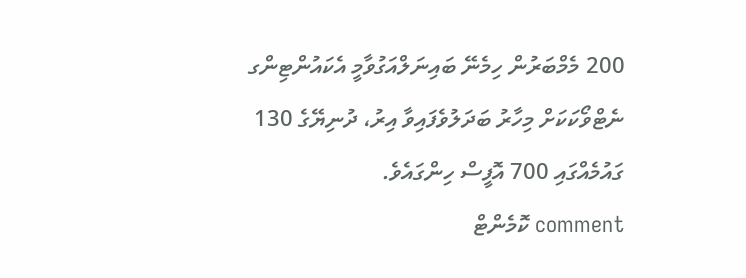200 މެމްބަރުން ހިމެނޭ ބައިނަލްއަގުވާމީ އެކައުންޓިންގ ނެޓްވޯކަކަށް މިހާރު ބަދަލުވެފައިވާ އިރު، ދުނިޔޭގެ 130 ގައުމެއްގައި 700 އޮފީސް ހިންގައެވެ.
comment ކޮމެންޓް